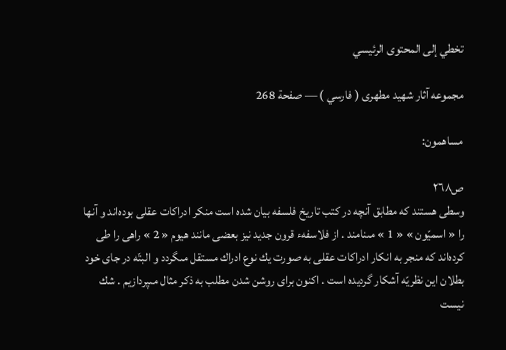تخطي إلى المحتوى الرئيسي

مجموعه آثار شهيد مطهرى ( فارسي ) — صفحة 268

مساهمون:

ص٢٦٨
وسطى هستند كه مطابق آنچه در كتب تاريخ فلسفه بيان شده است منكر ادراكات عقلى بوده‌اند و آنها را « اسميّون » « 1 » مىنامند . از فلاسفهء قرون جديد نيز بعضى مانند هيوم « 2 » راهى را طى كرده‌اند كه منجر به انكار ادراكات عقلى به صورت يك نوع ادراك مستقل مىگردد و البتّه در جاى خود بطلان اين نظريّه آشكار گرديده است . اكنون براى روشن شدن مطلب به ذكر مثال مىپردازيم . شك نيست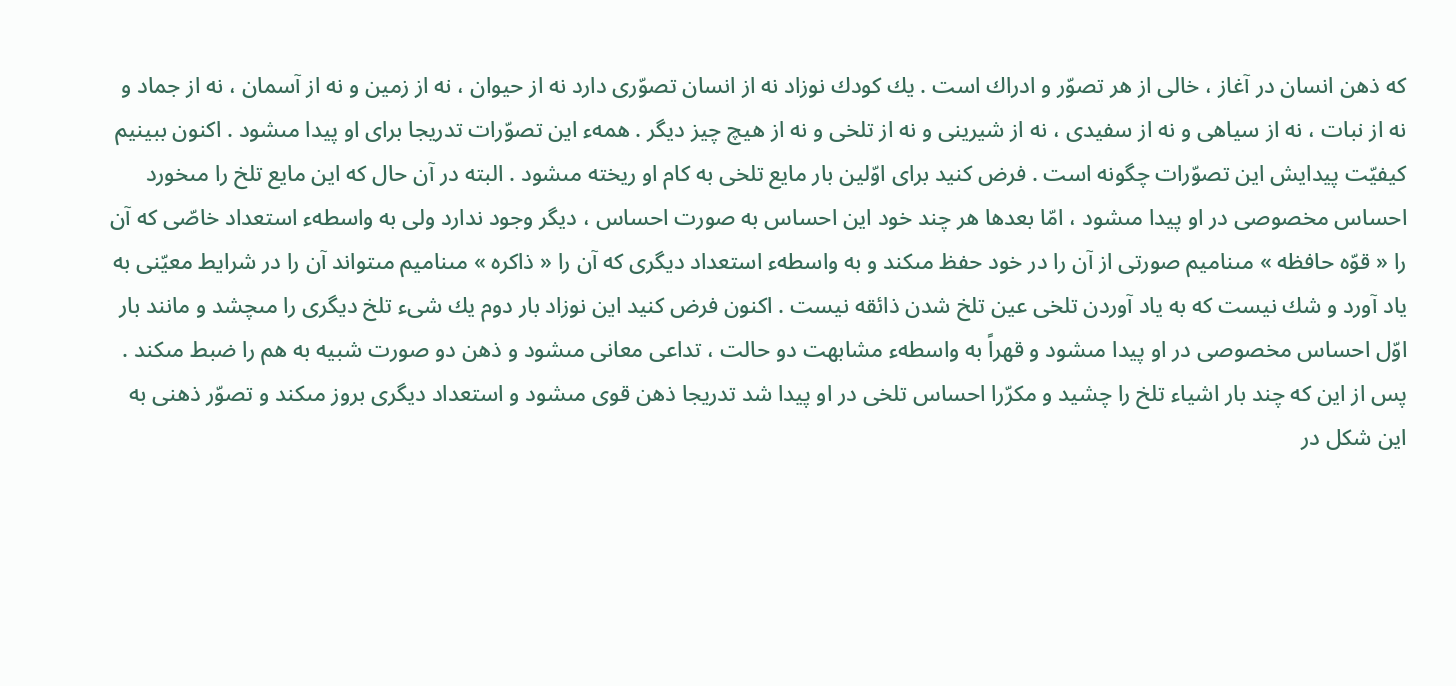كه ذهن انسان در آغاز ، خالى از هر تصوّر و ادراك است . يك كودك نوزاد نه از انسان تصوّرى دارد نه از حيوان ، نه از زمين و نه از آسمان ، نه از جماد و نه از نبات ، نه از سياهى و نه از سفيدى ، نه از شيرينى و نه از تلخى و نه از هيچ چيز ديگر . همهء اين تصوّرات تدريجا براى او پيدا مىشود . اكنون ببينيم كيفيّت پيدايش اين تصوّرات چگونه است . فرض كنيد براى اوّلين بار مايع تلخى به كام او ريخته مىشود . البته در آن حال كه اين مايع تلخ را مىخورد احساس مخصوصى در او پيدا مىشود ، امّا بعدها هر چند خود اين احساس به صورت احساس ، ديگر وجود ندارد ولى به واسطهء استعداد خاصّى كه آن را « قوّه حافظه » مىناميم صورتى از آن را در خود حفظ مىكند و به واسطهء استعداد ديگرى كه آن را « ذاكره » مىناميم مىتواند آن را در شرايط معيّنى به ياد آورد و شك نيست كه به ياد آوردن تلخى عين تلخ شدن ذائقه نيست . اكنون فرض كنيد اين نوزاد بار دوم يك شىء تلخ ديگرى را مىچشد و مانند بار اوّل احساس مخصوصى در او پيدا مىشود و قهراً به واسطهء مشابهت دو حالت ، تداعى معانى مىشود و ذهن دو صورت شبيه به هم را ضبط مىكند . پس از اين كه چند بار اشياء تلخ را چشيد و مكرّرا احساس تلخى در او پيدا شد تدريجا ذهن قوى مىشود و استعداد ديگرى بروز مىكند و تصوّر ذهنى به اين شكل در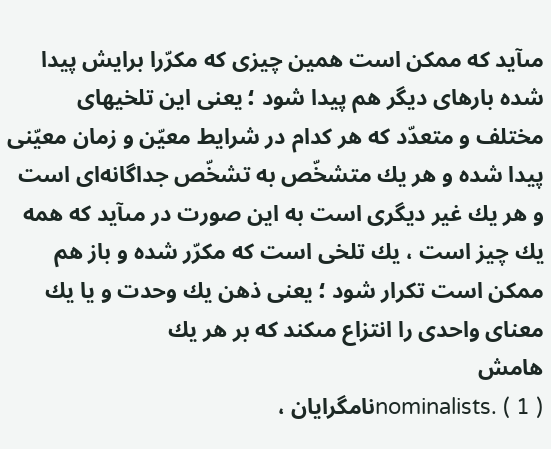مىآيد كه ممكن است همين چيزى كه مكرّرا برايش پيدا شده بارهاى ديگر هم پيدا شود ؛ يعنى اين تلخيهاى مختلف و متعدّد كه هر كدام در شرايط معيّن و زمان معيّنى پيدا شده و هر يك متشخّص به تشخّص جداگانه‌اى است و هر يك غير ديگرى است به اين صورت در مىآيد كه همه يك چيز است ، يك تلخى است كه مكرّر شده و باز هم ممكن است تكرار شود ؛ يعنى ذهن يك وحدت و يا يك معناى واحدى را انتزاع مىكند كه بر هر يك
هامش
( 1 ) .nominalistsنامگرايان ،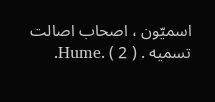اسميّون ، اصحاب اصالت تسميه . ( 2 ) .Hume.